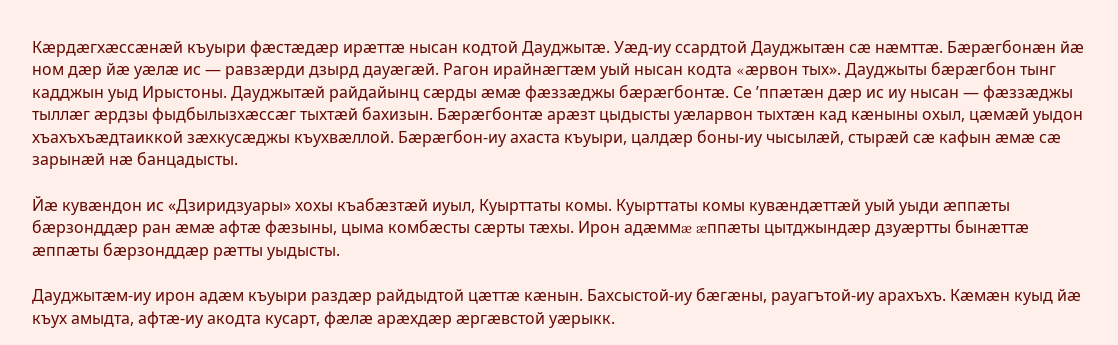Кæрдæгхæссæнæй къуыри фæстæдæр ирæттæ нысан кодтой Дауджытæ. Уæд-иу ссардтой Дауджытæн сæ нæмттæ. Бæрæгбонæн йæ ном дæр йæ уæлæ ис — равзæрди дзырд дауæгæй. Рагон ирайнæгтæм уый нысан кодта «æрвон тых». Дауджыты бæрæгбон тынг кадджын уыд Ирыстоны. Дауджытæй райдайынц сæрды æмæ фæззæджы бæрæгбонтæ. Се ’ппæтæн дæр ис иу нысан — фæззæджы тыллæг æрдзы фыдбылызхæссæг тыхтæй бахизын. Бæрæгбонтæ арæзт цыдысты уæларвон тыхтæн кад кæныны охыл, цæмæй уыдон хъахъхъæдтаиккой зæхкусæджы къухвæллой. Бæрæгбон-иу ахаста къуыри, цалдæр боны-иу чысылæй, стырæй сæ кафын æмæ сæ зарынæй нæ банцадысты.

Йæ кувæндон ис «Дзиридзуары» хохы къабæзтæй иуыл, Куырттаты комы. Куырттаты комы кувæндæттæй уый уыди æппæты бæрзонддæр ран æмæ афтæ фæзыны, цыма комбæсты сæрты тæхы. Ирон адæммæ æппæты цытджындæр дзуæртты бынæттæ æппæты бæрзонддæр рæтты уыдысты.

Дауджытæм-иу ирон адæм къуыри раздæр райдыдтой цæттæ кæнын. Бахсыстой-иу бæгæны, рауагътой-иу арахъхъ. Кæмæн куыд йæ къух амыдта, афтæ-иу акодта кусарт, фæлæ арæхдæр æргæвстой уæрыкк.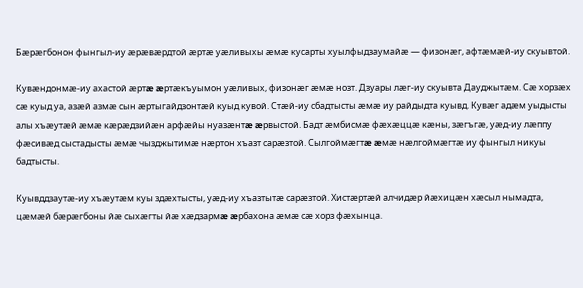Бæрæгбонон фынгыл-иу æрæвæрдтой æртæ уæливыхы æмæ кусарты хуылфыдзаумайæ — физонæг, афтæмæй-иу скуывтой.

Кувæндонмæ-иу ахастой æртæ æртæкъуымон уæливых, физонæг æмæ нозт. Дзуары лæг-иу скуывта Дауджытæм. Сæ хорзæх сæ куыд уа, азæй азмæ сын æртыгайдзонтæй куыд кувой. Стæй-иу сбадтысты æмæ иу райдыдта куывд. Кувæг адæм уыдысты алы хъæутæй æмæ кæрæдзийæн арфæйы нуазæнтæ æрвыстой. Бадт æмбисмæ фæхæццæ кæны, зæгъгæ, уæд-иу лæппу фæсивæд сыстадысты æмæ чызджытимæ нæртон хъазт сарæзтой. Сылгоймæгтæ æмæ нæлгоймæгтæ иу фынгыл никуы бадтысты.

Куывддзаутæ-иу хъæутæм куы здæхтысты, уæд-иу хъазтытæ сарæзтой. Хистæртæй алчидæр йæхицæн хæсыл нымадта, цæмæй бæрæгбоны йæ сыхæгты йæ хæдзармæ æрбахона æмæ сæ хорз фæхынца.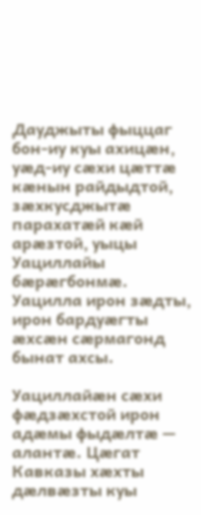Дауджыты фыццаг бон-иу куы ахицæн, уæд-иу сæхи цæттæ кæнын райдыдтой, зæхкусджытæ парахатæй кæй арæзтой, уыцы Уациллайы бæрæгбонмæ. Уацилла ирон зæдты, ирон бардуæгты æхсæн сæрмагонд бынат ахсы.

Уациллайæн сæхи фæдзæхстой ирон адæмы фыдæлтæ — алантæ. Цæгат Кавказы хæхты дæлвæзты куы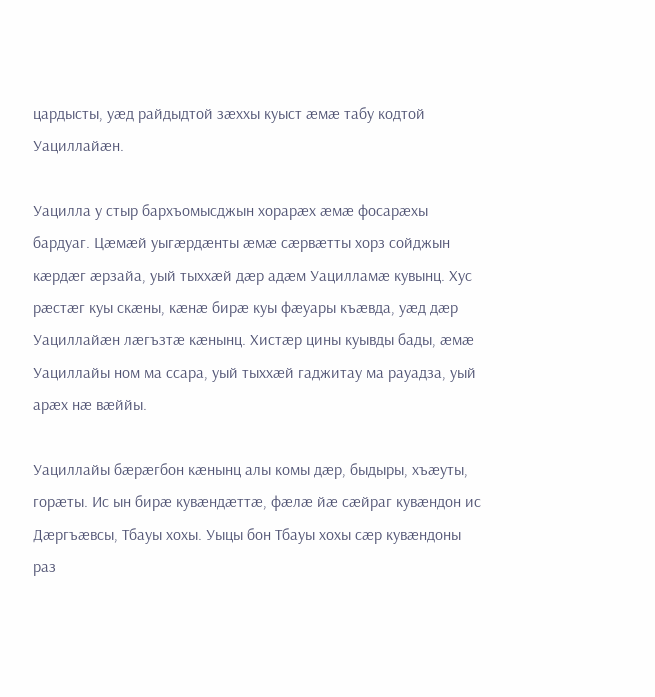цардысты, уæд райдыдтой зæххы куыст æмæ табу кодтой Уациллайæн.

Уацилла у стыр бархъомысджын хорарæх æмæ фосарæхы бардуаг. Цæмæй уыгæрдæнты æмæ сæрвæтты хорз сойджын кæрдæг æрзайа, уый тыххæй дæр адæм Уацилламæ кувынц. Хус рæстæг куы скæны, кæнæ бирæ куы фæуары къæвда, уæд дæр Уациллайæн лæгъзтæ кæнынц. Хистæр цины куывды бады, æмæ Уациллайы ном ма ссара, уый тыххæй гаджитау ма рауадза, уый арæх нæ вæййы.

Уациллайы бæрæгбон кæнынц алы комы дæр, быдыры, хъæуты, горæты. Ис ын бирæ кувæндæттæ, фæлæ йæ сæйраг кувæндон ис Дæргъæвсы, Тбауы хохы. Уыцы бон Тбауы хохы сæр кувæндоны раз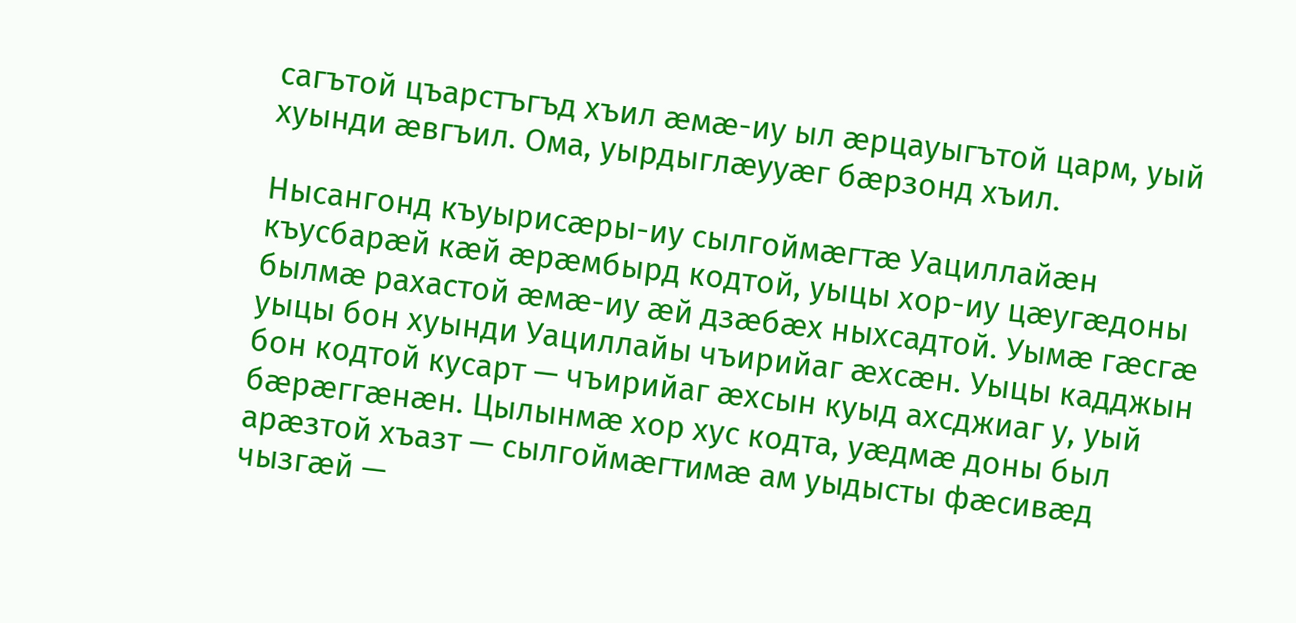сагътой цъарстъгъд хъил æмæ-иу ыл æрцауыгътой царм, уый хуынди æвгъил. Ома, уырдыглæууæг бæрзонд хъил.

Нысангонд къуырисæры-иу сылгоймæгтæ Уациллайæн къусбарæй кæй æрæмбырд кодтой, уыцы хор-иу цæугæдоны былмæ рахастой æмæ-иу æй дзæбæх ныхсадтой. Уымæ гæсгæ уыцы бон хуынди Уациллайы чъирийаг æхсæн. Уыцы кадджын бон кодтой кусарт — чъирийаг æхсын куыд ахсджиаг у, уый бæрæггæнæн. Цылынмæ хор хус кодта, уæдмæ доны был арæзтой хъазт — сылгоймæгтимæ ам уыдысты фæсивæд чызгæй —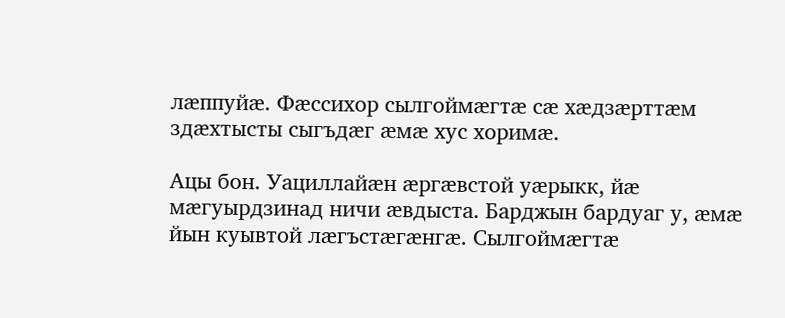лæппуйæ. Фæссихор сылгоймæгтæ сæ хæдзæрттæм здæхтысты сыгъдæг æмæ хус хоримæ.

Ацы бон. Уациллайæн æргæвстой уæрыкк, йæ мæгуырдзинад ничи æвдыста. Барджын бардуаг у, æмæ йын куывтой лæгъстæгæнгæ. Сылгоймæгтæ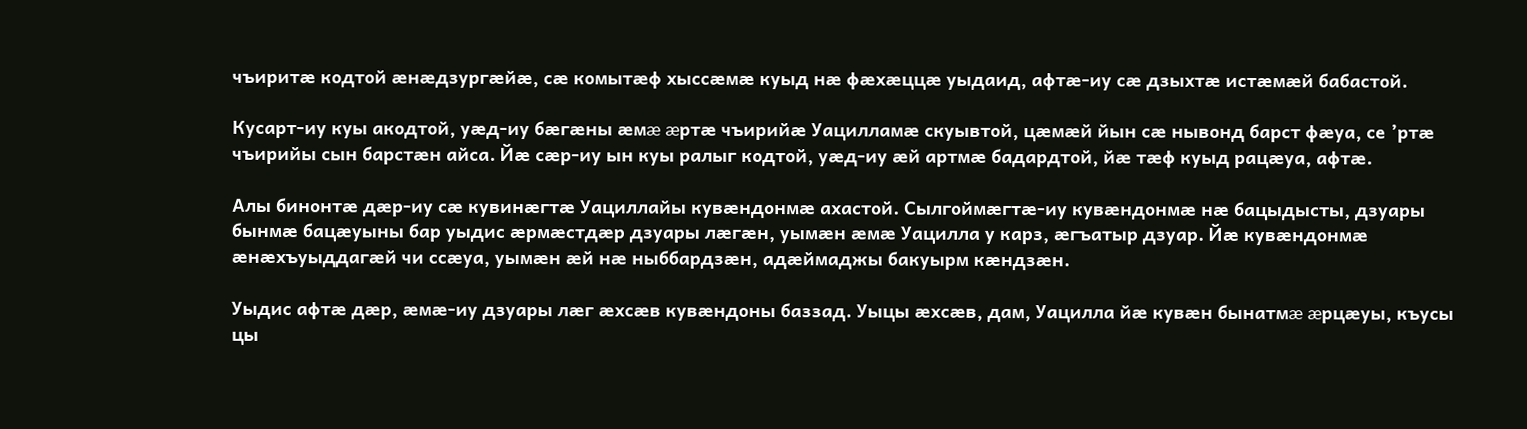чъиритæ кодтой æнæдзургæйæ, сæ комытæф хыссæмæ куыд нæ фæхæццæ уыдаид, афтæ-иу сæ дзыхтæ истæмæй бабастой.

Кусарт-иу куы акодтой, уæд-иу бæгæны æмæ æртæ чъирийæ Уацилламæ скуывтой, цæмæй йын сæ нывонд барст фæуа, се ’ртæ чъирийы сын барстæн айса. Йæ сæр-иу ын куы ралыг кодтой, уæд-иу æй артмæ бадардтой, йæ тæф куыд рацæуа, афтæ.

Алы бинонтæ дæр-иу сæ кувинæгтæ Уациллайы кувæндонмæ ахастой. Сылгоймæгтæ-иу кувæндонмæ нæ бацыдысты, дзуары бынмæ бацæуыны бар уыдис æрмæстдæр дзуары лæгæн, уымæн æмæ Уацилла у карз, æгъатыр дзуар. Йæ кувæндонмæ æнæхъуыддагæй чи ссæуа, уымæн æй нæ ныббардзæн, адæймаджы бакуырм кæндзæн.

Уыдис афтæ дæр, æмæ-иу дзуары лæг æхсæв кувæндоны баззад. Уыцы æхсæв, дам, Уацилла йæ кувæн бынатмæ æрцæуы, къусы цы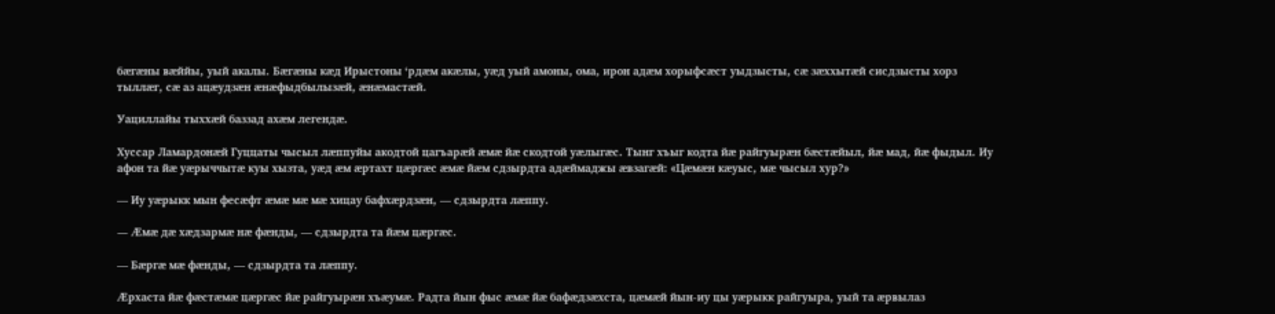бæгæны вæййы, уый акалы. Бæгæны кæд Ирыстоны ‘рдæм акæлы, уæд уый амоны, ома, ирон адæм хорыфсæст уыдзысты, сæ зæххытæй сисдзысты хорз тыллæг, сæ аз ацæудзæн æнæфыдбылызæй, æнæмастæй.

Уациллайы тыххæй баззад ахæм легендæ.

Хуссар Ламардонæй Гуццаты чысыл лæппуйы акодтой цагъарæй æмæ йæ скодтой уæлыгæс. Тынг хъыг кодта йæ райгуырæн бæстæйыл, йæ мад, йæ фыдыл. Иу афон та йæ уæрыччытæ куы хызта, уæд æм æртахт цæргæс æмæ йæм сдзырдта адæймаджы æвзагæй: «Цæмæн кæуыс, мæ чысыл хур?»

— Иу уæрыкк мын фесæфт æмæ мæ мæ хицау бафхæрдзæн, — сдзырдта лæппу.

— Æмæ дæ хæдзармæ нæ фæнды, — сдзырдта та йæм цæргæс.

— Бæргæ мæ фæнды, — сдзырдта та лæппу.

Æрхаста йæ фæстæмæ цæргæс йæ райгуырæн хъæумæ. Радта йын фыс æмæ йæ бафæдзæхста, цæмæй йын-иу цы уæрыкк райгуыра, уый та æрвылаз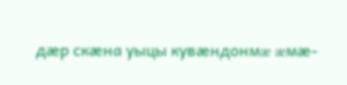дæр скæна уыцы кувæндонмæ æмæ-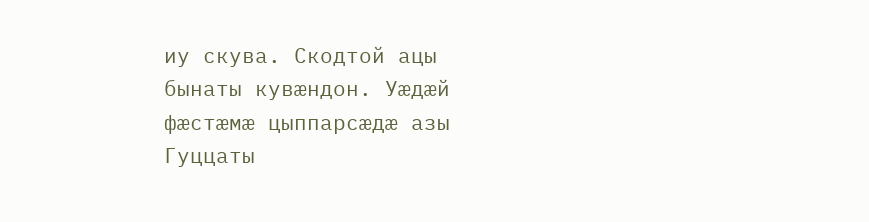иу скува. Скодтой ацы бынаты кувæндон. Уæдæй фæстæмæ цыппарсæдæ азы Гуццаты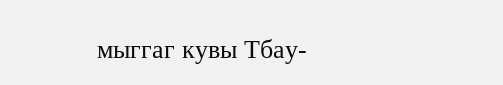мыггаг кувы Тбау-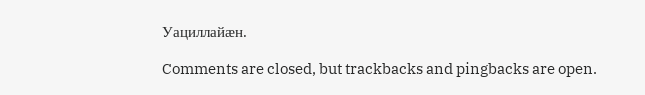Уациллайæн.

Comments are closed, but trackbacks and pingbacks are open.